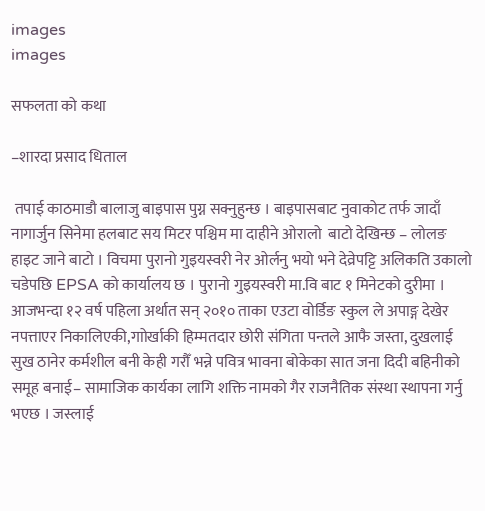images
images

सफलता को कथा

–शारदा प्रसाद धिताल

 तपाई काठमाडौ बालाजु बाइपास पुग्न सक्नुहुन्छ । बाइपासबाट नुवाकोट तर्फ जादाँ नागार्जुन सिनेमा हलबाट सय मिटर पश्चिम मा दाहीने ओरालो  बाटो देखिन्छ – लोलङ हाइट जाने बाटो । विचमा पुरानो गुइयस्वरी नेर ओर्लनु भयो भने देव्रेपट्टि अलिकति उकालो चडेपछि EPSA को कार्यालय छ । पुरानो गुइयस्वरी मा.वि बाट १ मिनेटको दुरीमा ।
आजभन्दा १२ वर्ष पहिला अर्थात सन् २०१० ताका एउटा वोर्डिङ स्कुल ले अपाङ्ग देखेर नपत्ताएर निकालिएकी,गाोर्खाकी हिम्मतदार छोरी संगिता पन्तले आफै जस्ता, दुखलाई सुख ठानेर कर्मशील बनी केही गरौँ भन्ने पवित्र भावना बोकेका सात जना दिदी बहिनीको समूह बनाई– सामाजिक कार्यका लागि शक्ति नामको गैर राजनैतिक संस्था स्थापना गर्नु भएछ । जस्लाई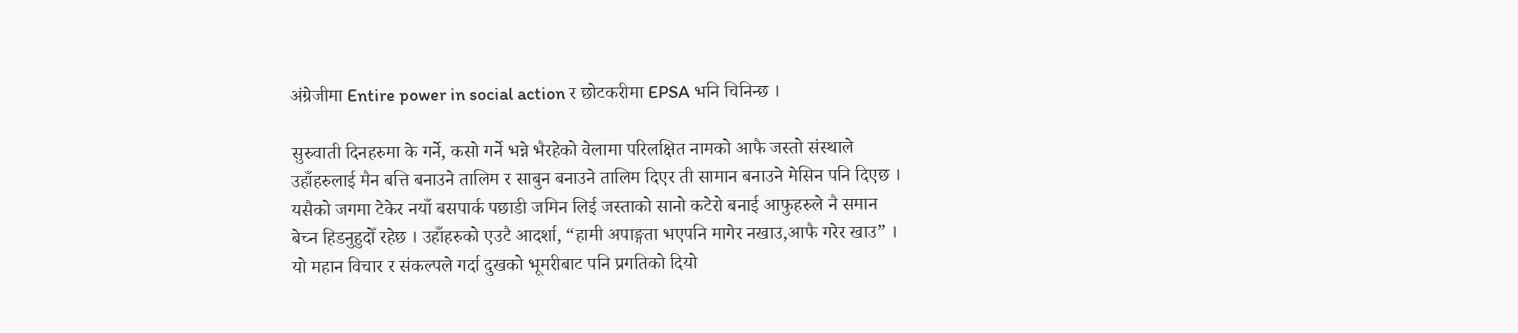अंग्रेजीमा Entire power in social action र छोटकरीमा EPSA भनि चिनिन्छ ।

सुरुवाती दिनहरुमा के गर्ने, कसो गर्ने भन्ने भैरहेको वेलामा परिलक्षित नामको आफै जस्तो संस्थाले उहाँहरुलाई मैन बत्ति बनाउने तालिम र साबुन बनाउने तालिम दिएर ती सामान बनाउने मेसिन पनि दिएछ । यसैको जगमा टेकेर नयाँ बसपार्क पछाडी जमिन लिई जस्ताको सानो कटेरो बनाई आफुहरुले नै समान बेच्न हिडनुहुदोँ रहेछ । उहाँहरुको एउटै आदर्शा, “हामी अपाङ्गता भएपनि मागेर नखाउ,आफै गरेर खाउ” । यो महान विचार र संकल्पले गर्दा दुखको भूमरीबाट पनि प्रगतिको दियो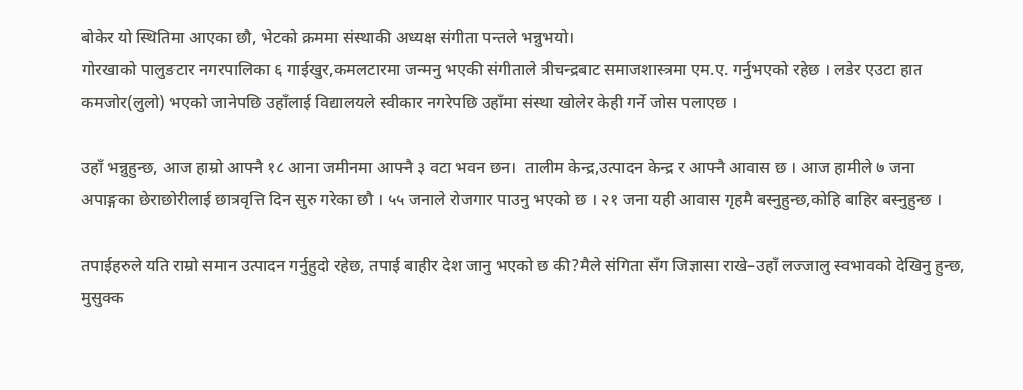बोकेर यो स्थितिमा आएका छौ, भेटको क्रममा संस्थाकी अध्यक्ष संगीता पन्तले भन्नुभयो।
गोरखाको पालुङटार नगरपालिका ६ गाईखुर,कमलटारमा जन्मनु भएकी संगीताले त्रीचन्द्रबाट समाजशास्त्रमा एम.ए. गर्नुभएको रहेछ । लडेर एउटा हात कमजोर(लुलो) भएको जानेपछि उहाँलाई विद्यालयले स्वीकार नगरेपछि उहाँमा संस्था खोलेर केही गर्ने जोस पलाएछ ।

उहाँ भन्नुहुन्छ, आज हाम्रो आफ्नै १८ आना जमीनमा आफ्नै ३ वटा भवन छन।  तालीम केन्द्र,उत्पादन केन्द्र र आफ्नै आवास छ । आज हामीले ७ जना अपाङ्गका छेराछोरीलाई छात्रवृत्ति दिन सुरु गरेका छौ । ५५ जनाले रोजगार पाउनु भएको छ । २१ जना यही आवास गृहमै बस्नुहुन्छ,कोहि बाहिर बस्नुहुन्छ ।

तपाईहरुले यति राम्रो समान उत्पादन गर्नुहुदो रहेछ, तपाई बाहीर देश जानु भएको छ की?मैले संगिता सँग जिज्ञासा राखे–उहाँ लज्जालु स्वभावको देखिनु हुन्छ, मुसुक्क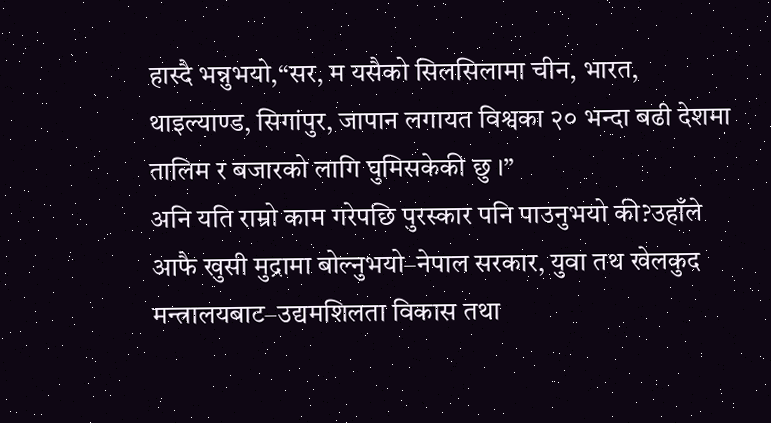हास्दै भन्नुभयो,“सर, म यसैको सिलसिलामा चीन, भारत, थाइल्याण्ड, सिगांपुर, जापान लगायत विश्वका २० भन्दा बढी देशमा तालिम र बजारको लागि घुमिसकेकी छु ।”
अनि यति राम्रो काम गरेपछि पुरस्कार पनि पाउनुभयो की?उहाँले आफै खुसी मुद्रामा बोल्नुभयो–नेपाल सरकार, युवा तथ खेलकुद मन्त्रालयबाट–उद्यमशिलता विकास तथा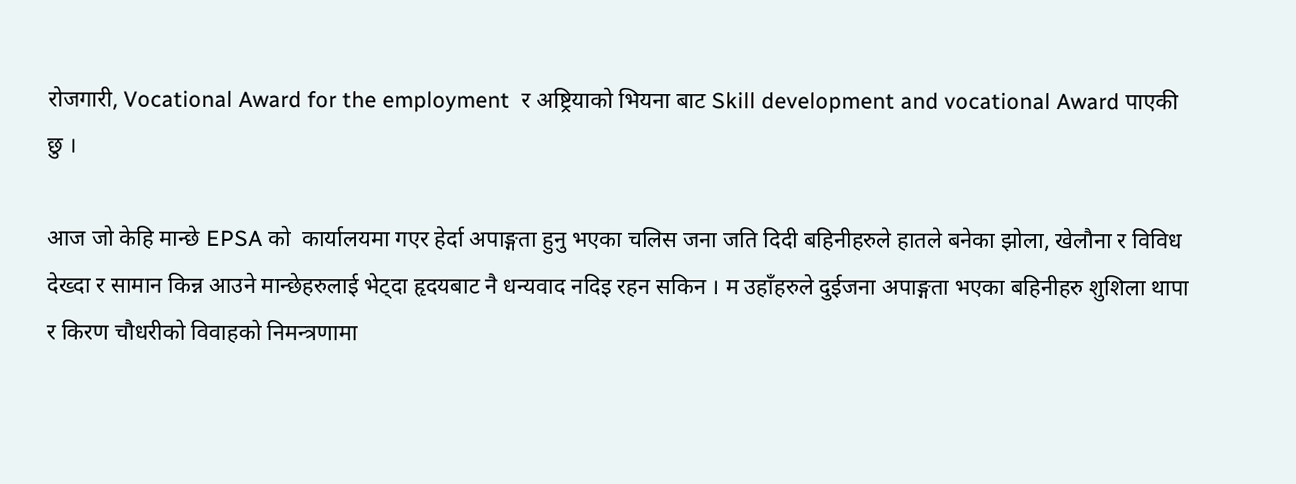रोजगारी, Vocational Award for the employment  र अष्ट्रियाको भियना बाट Skill development and vocational Award पाएकी छु ।

आज जो केहि मान्छे EPSA को  कार्यालयमा गएर हेर्दा अपाङ्गता हुनु भएका चलिस जना जति दिदी बहिनीहरुले हातले बनेका झोला, खेलौना र विविध देख्दा र सामान किन्न आउने मान्छेहरुलाई भेट्दा हृदयबाट नै धन्यवाद नदिइ रहन सकिन । म उहाँहरुले दुईजना अपाङ्गता भएका बहिनीहरु शुशिला थापा र किरण चौधरीको विवाहको निमन्त्रणामा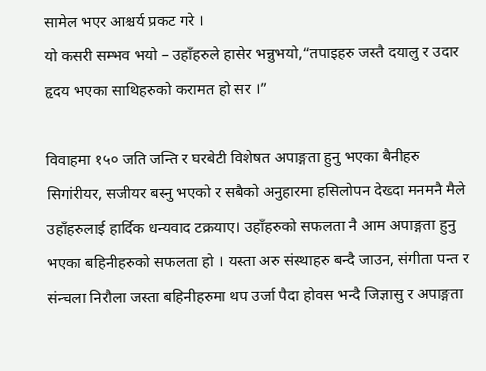सामेल भएर आश्चर्य प्रकट गरे ।
यो कसरी सम्भव भयो – उहाँहरुले हासेर भन्नुभयो,“तपाइहरु जस्तै दयालु र उदार हृदय भएका साथिहरुको करामत हो सर ।”

विवाहमा १५० जति जन्ति र घरबेटी विशेषत अपाङ्गता हुनु भएका बैनीहरु सिगांरीयर, सजीयर बस्नु भएको र सबैको अनुहारमा हसिलोपन देख्दा मनमनै मैले उहाँहरुलाई हार्दिक धन्यवाद टक्रयाए। उहाँहरुको सफलता नै आम अपाङ्गता हुनु भएका बहिनीहरुको सफलता हो । यस्ता अरु संस्थाहरु बन्दै जाउन, संगीता पन्त र संन्चला निरौला जस्ता बहिनीहरुमा थप उर्जा पैदा होवस भन्दै जिज्ञासु र अपाङ्गता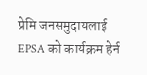प्रेमि जनसमुदायलाई EPSA को कार्यक्रम हेर्न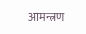आमन्त्रण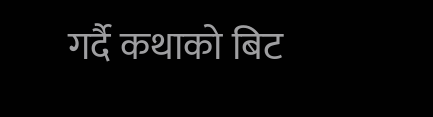गर्दै कथाको बिट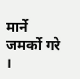मार्ने जमर्को गरे ।